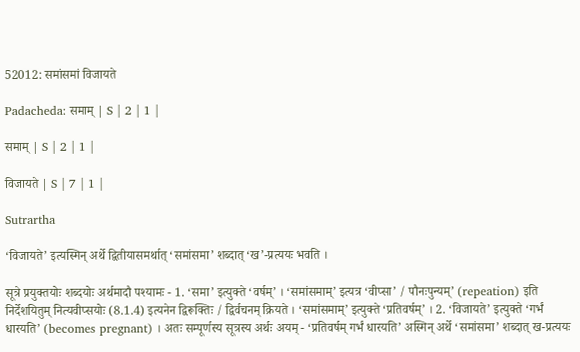52012: समांसमां विजायते

Padacheda: समाम् | S | 2 | 1 |

समाम् | S | 2 | 1 |

विजायते | S | 7 | 1 |

Sutrartha

‘विजायते’ इत्यस्मिन् अर्थे द्वितीयासमर्थात् ‘समांसमा’ शब्दात् ‘ख’-प्रत्ययः भवति ।

सूत्रे प्रयुक्तयोः शब्दयोः अर्थमादौ पश्यामः - 1. ‘समा’ इत्युक्ते ‘वर्षम्’ । ‘समांसमाम्’ इत्यत्र ‘वीप्सा’ / पौनःपुन्यम्’ (repeation) इति निर्देशयितुम् नित्यवीप्सयोः (8.1.4) इत्यनेन द्विरूक्तिः / द्विर्वचनम् क्रियते । ‘समांसमाम्’ इत्युक्ते ‘प्रतिवर्षम्’ । 2. ‘विजायते’ इत्युक्ते ‘गर्भं धारयति’ (becomes pregnant) । अतः सम्पूर्णस्य सूत्रस्य अर्थः अयम् - ‘प्रतिवर्षम् गर्भं धारयति’ अस्मिन् अर्थे ‘समांसमा’ शब्दात् ख-प्रत्ययः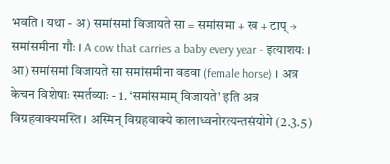भवति । यथा - अ) समांसमां विजायते सा = समांसमा + ख + टाप् → समांसमीना गौः । A cow that carries a baby every year - इत्याशयः । आ) समांसमां विजायते सा समांसमीना वडवा (female horse) । अत्र केचन विशेषाः स्मर्तव्याः - 1. ‘समांसमाम् विजायते’ इति अत्र विग्रहवाक्यमस्ति । अस्मिन् विग्रहवाक्ये कालाध्वनोरत्यन्तसंयोगे (2.3.5)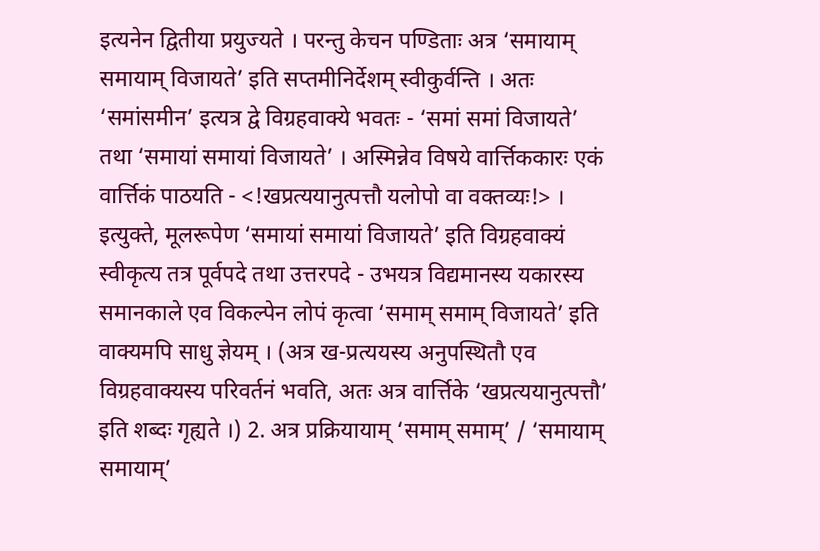इत्यनेन द्वितीया प्रयुज्यते । परन्तु केचन पण्डिताः अत्र ‘समायाम् समायाम् विजायते’ इति सप्तमीनिर्देशम् स्वीकुर्वन्ति । अतः ‘समांसमीन’ इत्यत्र द्वे विग्रहवाक्ये भवतः - ‘समां समां विजायते’ तथा ‘समायां समायां विजायते’ । अस्मिन्नेव विषये वार्त्तिककारः एकं वार्त्तिकं पाठयति - <!खप्रत्ययानुत्पत्तौ यलोपो वा वक्तव्यः!> । इत्युक्ते, मूलरूपेण ‘समायां समायां विजायते’ इति विग्रहवाक्यं स्वीकृत्य तत्र पूर्वपदे तथा उत्तरपदे - उभयत्र विद्यमानस्य यकारस्य समानकाले एव विकल्पेन लोपं कृत्वा ‘समाम् समाम् विजायते’ इति वाक्यमपि साधु ज्ञेयम् । (अत्र ख-प्रत्ययस्य अनुपस्थितौ एव विग्रहवाक्यस्य परिवर्तनं भवति, अतः अत्र वार्त्तिके ‘खप्रत्ययानुत्पत्तौ’ इति शब्दः गृह्यते ।) 2. अत्र प्रक्रियायाम् ‘समाम् समाम्’ / ‘समायाम् समायाम्’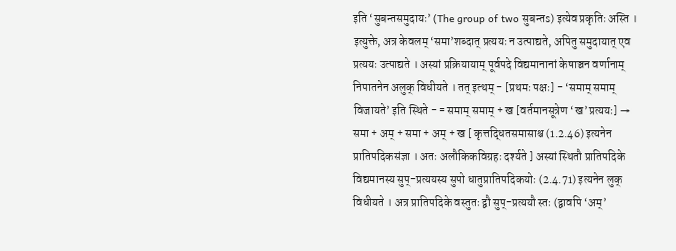इति ‘सुबन्तसमुदायः’ (The group of two सुबन्तs) इत्येव प्रकृतिः अस्ति । इत्युक्ते, अत्र केवलम् ‘समा’शब्दात् प्रत्ययः न उत्पाद्यते, अपितु समुदायात् एव प्रत्ययः उत्पाद्यते । अस्यां प्रक्रियायाम् पूर्वपदे विद्यमानानां केषाञ्चन वर्णानाम् निपातनेन अलुक् विधीयते । तत् इत्थम् - [प्रथमः पक्षः] - ‘समाम् समाम् विजायते’ इति स्थिते - = समाम् समाम् + ख [वर्तमानसूत्रेण ‘ख’प्रत्ययः] → समा + अम् + समा + अम् + ख [ कृत्तद्धितसमासाश्च (1.2.46) इत्यनेन प्रातिपदिकसंज्ञा । अतः अलौकिकविग्रहः दर्श्यते ] अस्यां स्थितौ प्रातिपदिके विद्यमानस्य सुप्-प्रत्ययस्य सुपो धातुप्रातिपदिकयोः (2.4.71) इत्यनेन लुक् विधीयते । अत्र प्रातिपदिके वस्तुतः द्वौ सुप्-प्रत्ययौ स्तः (द्वावपि ‘अम्’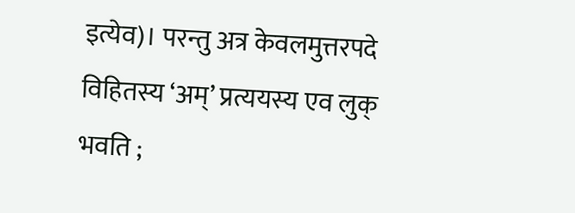इत्येव)। परन्तु अत्र केवलमुत्तरपदे विहितस्य ‘अम्’ प्रत्ययस्य एव लुक् भवति ;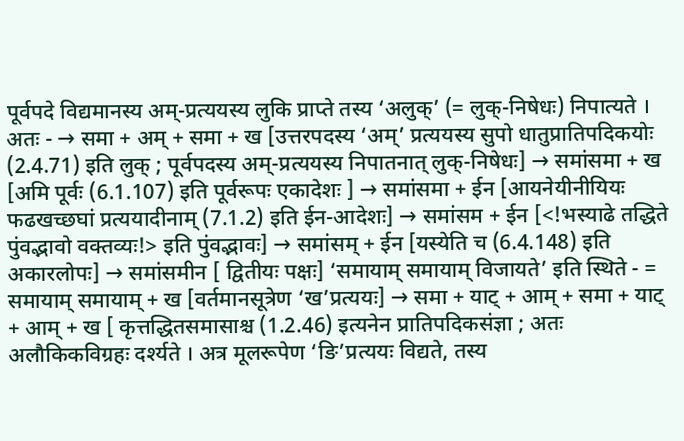पूर्वपदे विद्यमानस्य अम्-प्रत्ययस्य लुकि प्राप्ते तस्य ‘अलुक्’ (= लुक्-निषेधः) निपात्यते । अतः - → समा + अम् + समा + ख [उत्तरपदस्य ‘अम्’ प्रत्ययस्य सुपो धातुप्रातिपदिकयोः (2.4.71) इति लुक् ; पूर्वपदस्य अम्-प्रत्ययस्य निपातनात् लुक्-निषेधः] → समांसमा + ख [अमि पूर्वः (6.1.107) इति पूर्वरूपः एकादेशः ] → समांसमा + ईन [आयनेयीनीयियः फढखच्छघां प्रत्ययादीनाम् (7.1.2) इति ईन-आदेशः] → समांसम + ईन [<!भस्याढे तद्धिते पुंवद्भावो वक्तव्यः!> इति पुंवद्भावः] → समांसम् + ईन [यस्येति च (6.4.148) इति अकारलोपः] → समांसमीन [ द्वितीयः पक्षः] ‘समायाम् समायाम् विजायते’ इति स्थिते - = समायाम् समायाम् + ख [वर्तमानसूत्रेण ‘ख’प्रत्ययः] → समा + याट् + आम् + समा + याट् + आम् + ख [ कृत्तद्धितसमासाश्च (1.2.46) इत्यनेन प्रातिपदिकसंज्ञा ; अतः अलौकिकविग्रहः दर्श्यते । अत्र मूलरूपेण ‘ङि’प्रत्ययः विद्यते, तस्य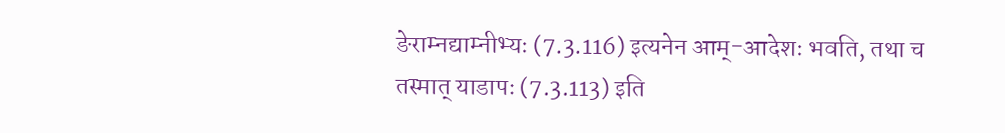ङेराम्नद्याम्नीभ्यः (7.3.116) इत्यनेन आम्-आदेशः भवति, तथा च तस्मात् याडापः (7.3.113) इति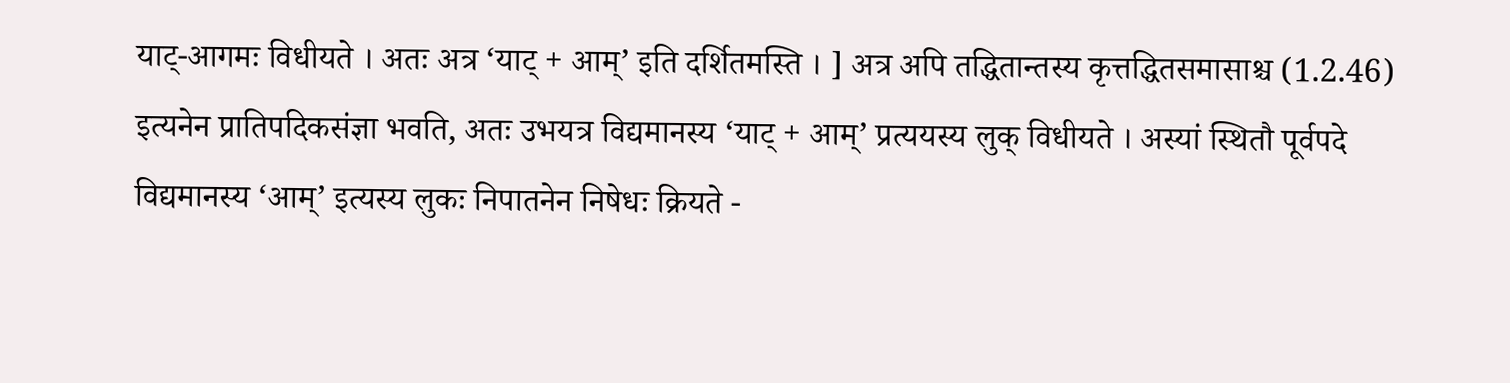याट्-आगमः विधीयते । अतः अत्र ‘याट् + आम्’ इति दर्शितमस्ति । ] अत्र अपि तद्धितान्तस्य कृत्तद्धितसमासाश्च (1.2.46) इत्यनेन प्रातिपदिकसंज्ञा भवति, अतः उभयत्र विद्यमानस्य ‘याट् + आम्’ प्रत्ययस्य लुक् विधीयते । अस्यां स्थितौ पूर्वपदे विद्यमानस्य ‘आम्’ इत्यस्य लुकः निपातनेन निषेधः क्रियते -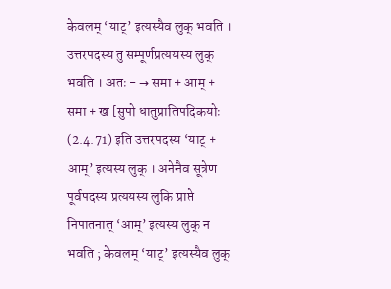केवलम् ‘याट्’ इत्यस्यैव लुक् भवति । उत्तरपदस्य तु सम्पूर्णप्रत्ययस्य लुक् भवति । अतः - → समा + आम् + समा + ख [सुपो धातुप्रातिपदिकयोः (2.4.71) इति उत्तरपदस्य ‘याट् + आम्’ इत्यस्य लुक् । अनेनैव सूत्रेण पूर्वपदस्य प्रत्ययस्य लुकि प्राप्ते निपातनात् ‘आम्’ इत्यस्य लुक् न भवति ; केवलम् ‘याट्’ इत्यस्यैव लुक्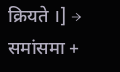क्रियते ।] → समांसमा +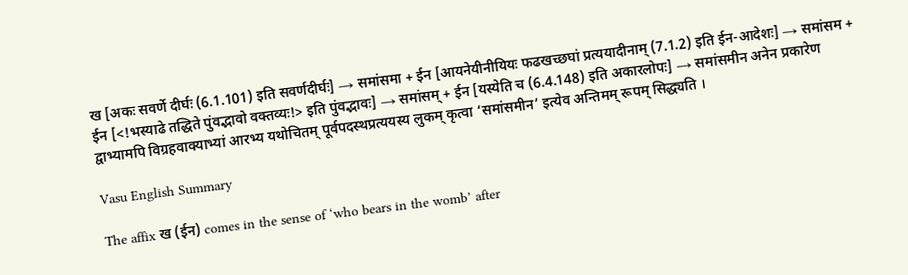ख [अकः सवर्णे दीर्घः (6.1.101) इति सवर्णदीर्घः] → समांसमा + ईन [आयनेयीनीयियः फढखच्छघां प्रत्ययादीनाम् (7.1.2) इति ईन-आदेशः] → समांसम + ईन [<!भस्याढे तद्धिते पुंवद्भावो वक्तव्यः!> इति पुंवद्भावः] → समांसम् + ईन [यस्येति च (6.4.148) इति अकारलोपः] → समांसमीन अनेन प्रकारेण द्वाभ्यामपि विग्रहवाक्याभ्यां आरभ्य यथोचितम् पूर्वपदस्थप्रत्ययस्य लुकम् कृत्वा ‘समांसमीन’ इत्येव अन्तिमम् रूपम् सिद्ध्यति ।

Vasu English Summary

The affix ख (ईन) comes in the sense of ‘who bears in the womb’ after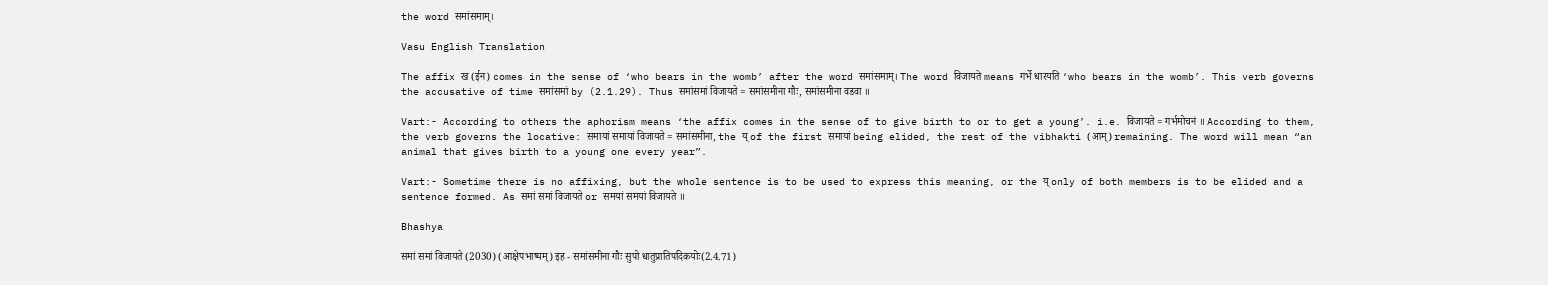the word समांसमाम्।

Vasu English Translation

The affix ख (ईन) comes in the sense of ‘who bears in the womb’ after the word समांसमाम्। The word विजायते means गर्भे धारयति ‘who bears in the womb’. This verb governs the accusative of time समांसमां by (2.1.29). Thus समांसमां विजायते = समांसमीना गौः, समांसमीना वडवा ॥

Vart:- According to others the aphorism means ‘the affix comes in the sense of to give birth to or to get a young’. i.e. विजायते = गर्भमोचनं ॥ According to them, the verb governs the locative: समायां समायां विजायते = समांसमीना, the य् of the first समायां being elided, the rest of the vibhakti (आम्) remaining. The word will mean “an animal that gives birth to a young one every year”.

Vart:- Sometime there is no affixing, but the whole sentence is to be used to express this meaning, or the य् only of both members is to be elided and a sentence formed. As समां समां विजायते or समयां समयां विजायते ॥

Bhashya

समां समां विजायते (2030) (आक्षेपभाष्यम्) इह - समांसमीना गौः सुपो धातुप्रातिपदिकयोः(2.4.71)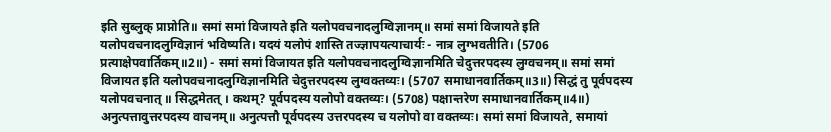इति सुब्लुक् प्राप्नोति॥ समां समां विजायते इति यलोपवचनादलुग्विज्ञानम्॥ समां समां विजायते इति यलोपवचनादलुग्विज्ञानं भविष्यति। यदयं यलोपं शास्ति तज्ज्ञापयत्याचार्यः - नात्र लुग्भवतीति। (5706 प्रत्याक्षेपवार्तिकम्॥2॥) - समां समां विजायत इति यलोपवचनादलुग्विज्ञानमिति चेदुत्तरपदस्य लुग्वचनम्॥ समां समां विजायत इति यलोपवचनादलुग्विज्ञानमिति चेदुत्तरपदस्य लुग्वक्तव्यः। (5707 समाधानवार्तिकम्॥3॥) सिद्धं तु पूर्वपदस्य यलोपवचनात् ॥ सिद्धमेतत् । कथम्? पूर्वपदस्य यलोपो वक्तव्यः। (5708) पक्षान्तरेण समाधानवार्तिकम्॥4॥) अनुत्पत्तावुत्तरपदस्य वाचनम्॥ अनुत्पत्तौ पूर्वपदस्य उत्तरपदस्य च यलोपो वा वक्तव्यः। समां समां विजायते, समायां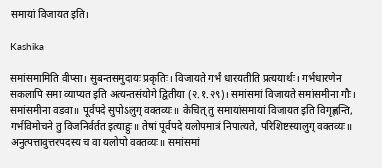समायां विजायत इति।

Kashika

समांसमामिति वीप्सा। सुबन्तसमुदायः प्रकृतिः। विजायते गर्भं धारयतीति प्रत्ययार्थः। गर्भधारणेन सकलापि समा व्याप्यत इति अत्यन्तसंयोगे द्वितीया (२.१.२९)। समांसमां विजायते समांसमीना गौः। समांसमीना वडवा॥ पूर्वपदे सुपोऽलुग् वक्तव्यः॥ केचित् तु समायांसमायां विजायत इति विगृह्णन्ति, गर्भविमोचने तु विजनिर्वर्तत इत्याहुः॥ तेषां पूर्वपदे यलोपमात्रं निपात्यते, परिशिष्टस्यालुग् वक्तव्यः॥ अनुत्पत्तावुत्तरपदस्य च वा यलोपो वक्तव्यः॥ समांसमां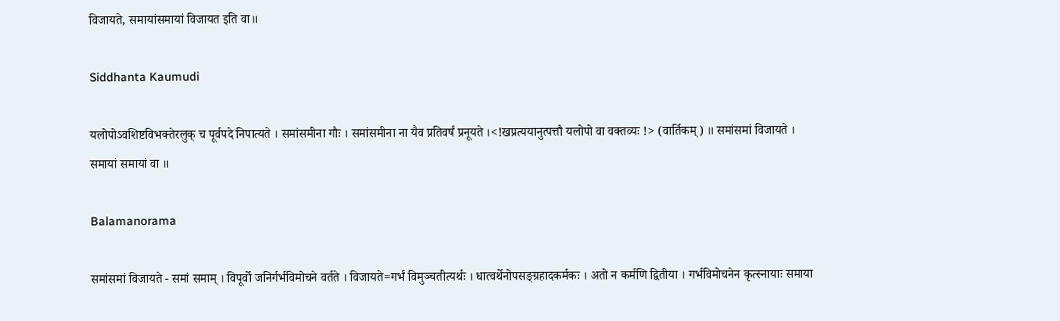विजायते, समायांसमायां विजायत इति वा॥

Siddhanta Kaumudi

यलोपोऽवशिष्टविभक्तेरलुक् च पूर्वपदे निपात्यते । समांसमीना गौः । समांसमीना ना यैव प्रतिवर्षं प्रनूयते ।<!खप्रत्ययानुत्पत्तौ यलोपो वा वक्तव्यः !> (वार्तिकम्) ॥ समांसमां विजायते । समायां समायां वा ॥

Balamanorama

समांसमां विजायते - समां समाम् । विपूर्वो जनिर्गर्भविमोचने वर्तते । विजायते=गर्भं विमुञ्चतीत्यर्थः । धात्वर्थेनोपसङ्ग्रहादकर्मकः । अतो न कर्मणि द्वितीया । गर्भविमोचनेन कृत्स्नायाः समाया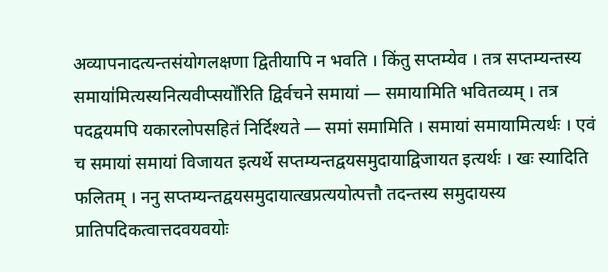अव्यापनादत्यन्तसंयोगलक्षणा द्वितीयापि न भवति । किंतु सप्तम्येव । तत्र सप्तम्यन्तस्य समाया॑मित्यस्यनित्यवीप्सयो॑रिति द्विर्वचने समायां — समायामिति भवितव्यम् । तत्र पदद्वयमपि यकारलोपसहितं निर्दिश्यते — समां समामिति । समायां समायामित्यर्थः । एवं च समायां समायां विजायत इत्यर्थे सप्तम्यन्तद्वयसमुदायाद्विजायत इत्यर्थः । खः स्यादिति फलितम् । ननु सप्तम्यन्तद्वयसमुदायात्खप्रत्ययोत्पत्तौ तदन्तस्य समुदायस्य प्रातिपदिकत्वात्तदवयवयोः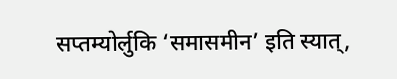सप्तम्योर्लुकि ‘समासमीन’ इति स्यात्,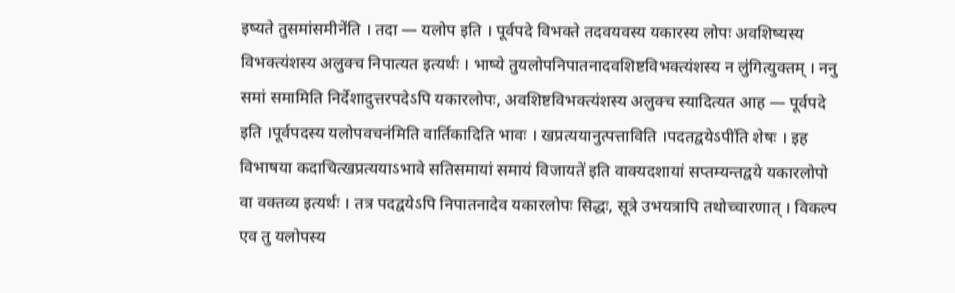इष्यते तुसमांसमीने॑ति । तदा — यलोप इति । पूर्वपदे विभक्ते तदवयवस्य यकारस्य लोपः अवशिष्यस्य विभक्त्यंशस्य अलुक्च निपात्यत इत्यर्थः । भाष्ये तुयलोपनिपातनादवशिष्टविभक्त्यंशस्य न लु॑गित्युक्तम् । ननु समां समामिति निर्देशादुत्तरपदेऽपि यकारलोपः, अवशिष्टविभक्त्यंशस्य अलुक्च स्यादित्यत आह — पूर्वपदे इति ।पूर्वपदस्य यलोपवचन॑मिति वार्तिकादिति भावः । खप्रत्ययानुत्पत्ताविति ।पदतद्वयेऽपी॑ति शेषः । इह विभाषया कदाचित्खप्रत्ययाऽभावे सतिसमायां समायं विजायते॑ इति वाक्यदशायां सप्तम्यन्तद्वये यकारलोपो वा वक्तव्य इत्यर्थः । तत्र पदद्वयेऽपि निपातनादेव यकारलोपः सिद्धः, सूत्रे उभयत्रापि तथोच्चारणात् । विकल्प एव तु यलोपस्य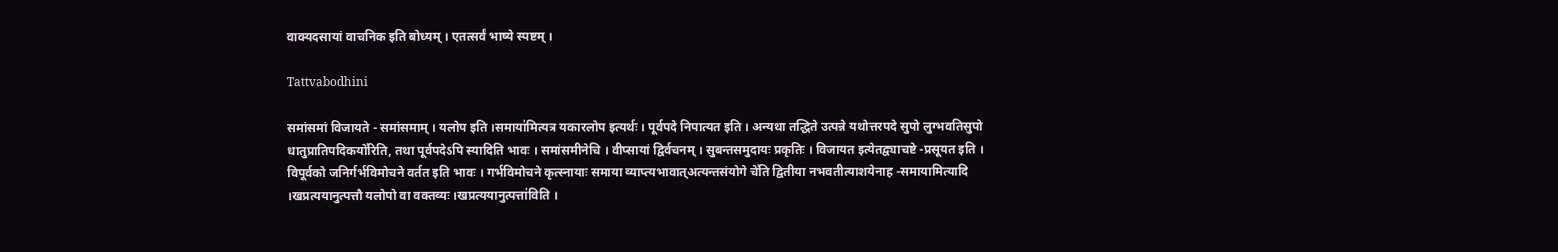वाक्यदसायां वाचनिक इति बोध्यम् । एतत्सर्वं भाष्ये स्पष्टम् ।

Tattvabodhini

समांसमां विजायते - समांसमाम् । यलोप इति ।समाया॑मित्यत्र यकारलोप इत्यर्थः । पूर्वपदे निपात्यत इति । अन्यथा तद्धिते उत्पन्ने यथोत्तरपदे सुपो लुग्भवतिसुपो धातुप्रातिपदिकयो॑रिति, तथा पूर्वपदेऽपि स्यादिति भावः । समांसमीनेचि । वीप्सायां द्विर्वचनम् । सुबन्तसमुदायः प्रकृतिः । विजायत इत्येतद्व्याचष्टे -प्रसूयत इति । विपूर्वको जनिर्गर्भविमोचने वर्तत इति भावः । गर्भविमोचने कृत्स्नायाः समाया व्याप्त्यभावात्अत्यन्तसंयोगे चे॑ति द्वितीया नभवतीत्याशयेनाह -समायामित्यादि ।खप्रत्ययानुत्पत्तौ यलोपो वा वक्तव्यः ।खप्रत्ययानुत्पत्ता॑विति ।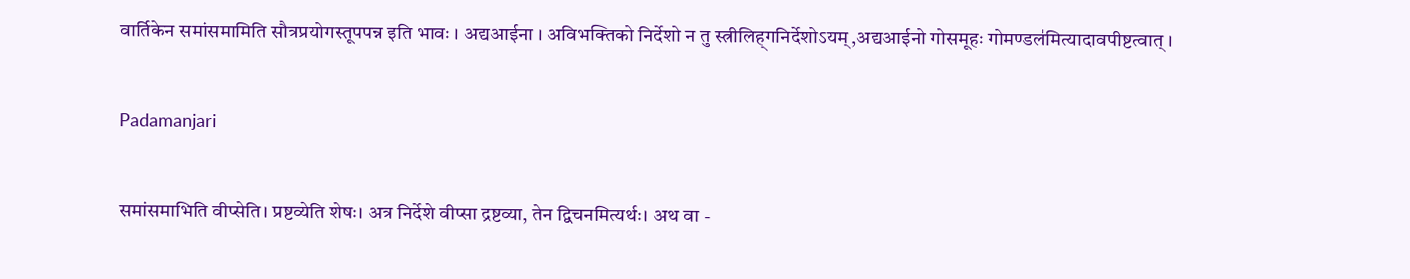वार्तिकेन समांसमामिति सौत्रप्रयोगस्तूपपन्न इति भावः । अद्यआईना । अविभक्तिको निर्देशो न तु स्त्रीलिह्गनिर्देशोऽयम्,अद्यआईनो गोसमूहः गोमण्डल॑मित्यादावपीष्टत्वात् ।

Padamanjari

समांसमाभिति वीप्सेति। प्रष्टव्येति शेषः। अत्र निर्देशे वीप्सा द्रष्टव्या, तेन द्विचनमित्यर्थः। अथ वा -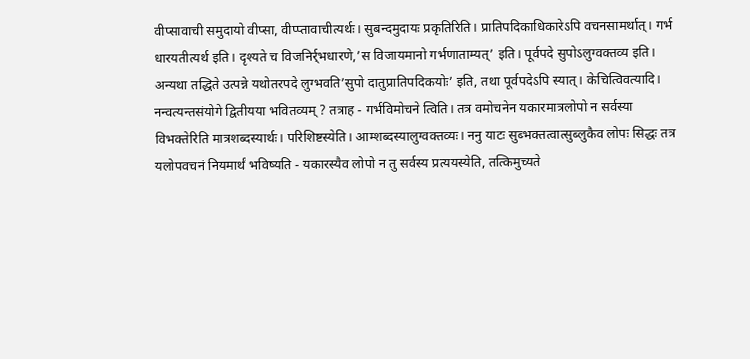वीप्सावाची समुदायो वीप्सा, वीप्प्तावाचीत्यर्थः। सुबन्दमुदायः प्रकृतिरिति। प्रातिपदिकाधिकारेऽपि वचनसामर्थात्। गर्भ धारयतीत्यर्थ इति। दृश्यते च विजनिर्र्भधारणे,’स विजायमानो गर्भणाताम्यत्’ इति। पूर्वपदे सुपोऽलुग्वक्तव्य इति। अन्यथा तद्धिते उत्पन्ने यथोतरपदे लुग्भवति’सुपो दातुप्रातिपदिकयोः’ इति, तथा पूर्वपदेऽपि स्यात्। केचित्विवत्यादि। नन्वत्यन्तसंयोगे द्वितीयया भवितव्यम् ? तत्राह - गर्भविमोचने त्विति। तत्र वमोचनेन यकारमात्रलोपो न सर्वस्या विभक्तेरिति मात्रशब्दस्यार्थः। परिशिष्टस्येति। आम्शब्दस्यालुग्वक्तव्यः। ननु याटः सुब्भक्तत्वात्सुब्लुकैव लोपः सिद्धः तत्र यलोपवचनं नियमार्थं भविष्यति - यकारस्यैव लोपो न तु सर्वस्य प्रत्ययस्येति, तत्किमुच्यते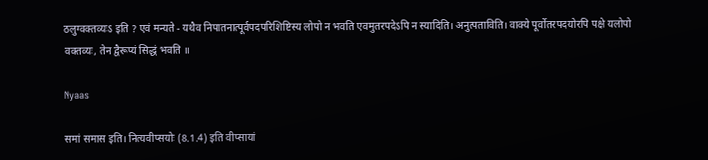ठलुग्वक्तव्यःऽ इति ? एवं मन्यते - यथैव निपातनात्पूर्वपदपरिशिष्टिस्य लोपो न भवति एवमुतरपदेऽपि न स्यादिति। अनुत्पताविति। वाक्ये पूर्वोतरपदयोरपि पक्षे यलोपो वक्तव्यः, तेन द्वैरूप्यं सिद्धं भवति ॥

Nyaas

समां समास इति। नित्यवीप्सयोः (8.1.4) इति वीप्सायां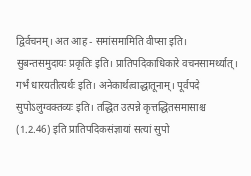द्विर्वचनम्। अत आह - समांसमामिति वीप्सा इति। सुबन्तसमुदायः प्रकृतिः इति। प्रातिपदिकाधिकारे वचनसामर्थ्यात्। गर्भं धारयतीत्यर्थः इति। अनेकार्थत्वाद्धातूनाम्। पूर्वपदे सुपोऽलुग्वक्तव्यः इति। तद्धित उत्पन्ने कृत्तद्धितसमासाश्च (1.2.46) इति प्रातिपदिकसंज्ञायां सत्यां सुपो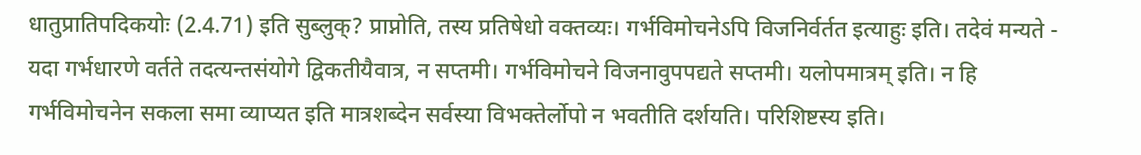धातुप्रातिपदिकयोः (2.4.71) इति सुब्लुक्? प्राप्नोति, तस्य प्रतिषेधो वक्तव्यः। गर्भविमोचनेऽपि विजनिर्वर्तत इत्याहुः इति। तदेवं मन्यते - यदा गर्भधारणे वर्तते तदत्यन्तसंयोगे द्विकतीयैवात्र, न सप्तमी। गर्भविमोचने विजनावुपपद्यते सप्तमी। यलोपमात्रम् इति। न हि गर्भविमोचनेन सकला समा व्याप्यत इति मात्रशब्देन सर्वस्या विभक्तेर्लोपो न भवतीति दर्शयति। परिशिष्टस्य इति।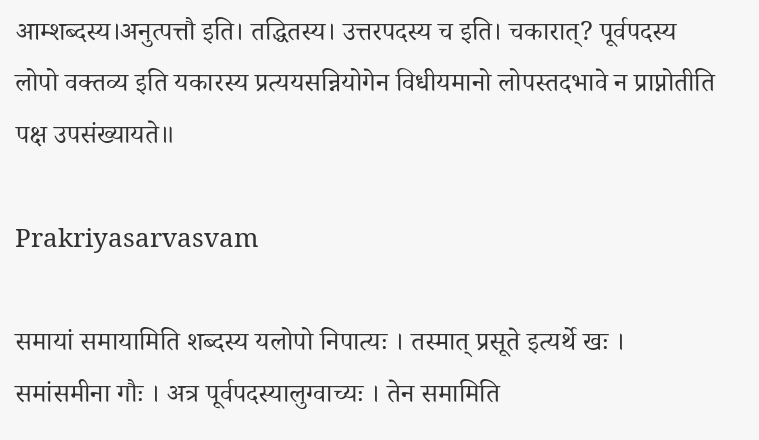आम्शब्दस्य।अनुत्पत्तौ इति। तद्धितस्य। उत्तरपदस्य च इति। चकारात्? पूर्वपदस्य लोपो वक्तव्य इति यकारस्य प्रत्ययसन्नियोगेन विधीयमानो लोपस्तदभावे न प्राप्नोतीति पक्ष उपसंख्यायते॥

Prakriyasarvasvam

समायां समायामिति शब्दस्य यलोपो निपात्यः । तस्मात् प्रसूते इत्यर्थे खः । समांसमीना गौः । अत्र पूर्वपदस्यालुग्वाच्यः । तेन समामिति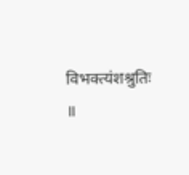विभक्त्यंशश्रुतिः ॥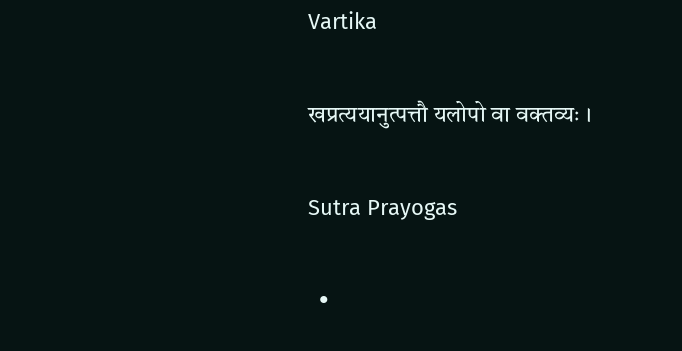Vartika

खप्रत्ययानुत्पत्तौ यलोपो वा वक्तव्यः ।

Sutra Prayogas

  •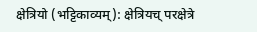क्षेत्रियो (भट्टिकाव्यम्): क्षेत्रियच् परक्षेत्रे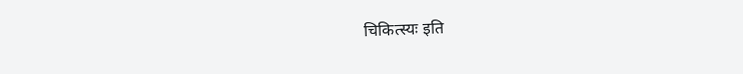चिकित्स्यः इति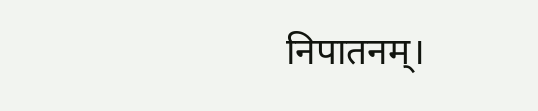निपातनम्।